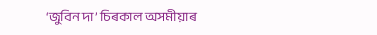‘জুবিন দা’ চিৰকাল অসমীয়াৰ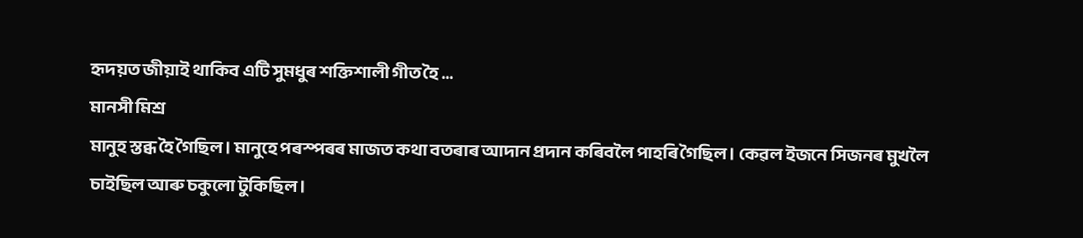হৃদয়ত জীয়াই থাকিব এটি সুমধুৰ শক্তিশালী গীত হৈ …
মানসী মিশ্ৰ
মানুহ স্তব্ধ হৈ গৈছিল। মানুহে পৰস্পৰৰ মাজত কথা বতৰাৰ আদান প্রদান কৰিবলৈ পাহৰি গৈছিল। কেৱল ইজনে সিজনৰ মুখলৈ চাইছিল আৰু চকুলো টুকিছিল।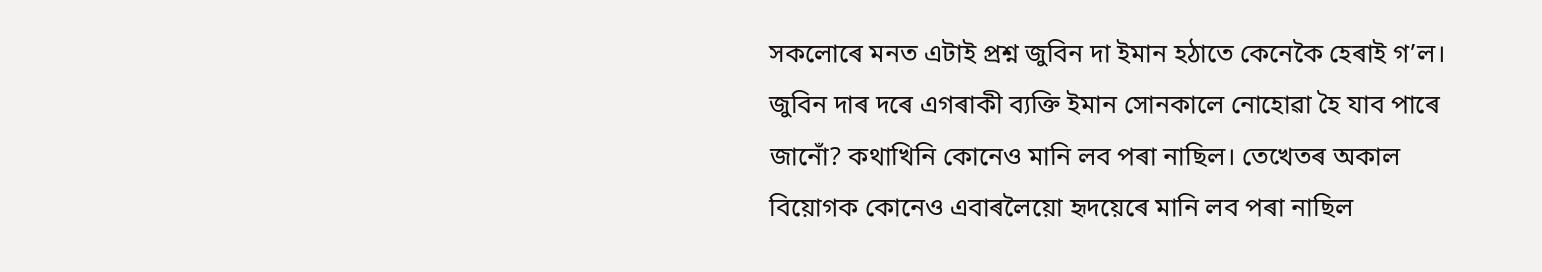সকলোৰে মনত এটাই প্রশ্ন জুবিন দা ইমান হঠাতে কেনেকৈ হেৰাই গ’ল। জুবিন দাৰ দৰে এগৰাকী ব্যক্তি ইমান সোনকালে নোহোৱা হৈ যাব পাৰে জানোঁ? কথাখিনি কোনেও মানি লব পৰা নাছিল। তেখেতৰ অকাল বিয়োগক কোনেও এবাৰলৈয়ো হৃদয়েৰে মানি লব পৰা নাছিল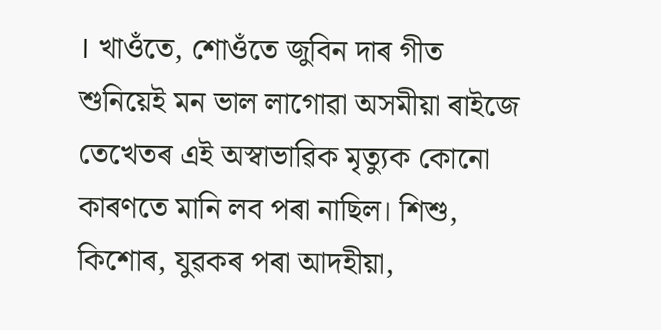। খাওঁতে, শোওঁতে জুবিন দাৰ গীত শুনিয়েই মন ভাল লাগোৱা অসমীয়া ৰাইজে তেখেতৰ এই অস্বাভাৱিক মৃত্যুক কোনো কাৰণতে মানি লব পৰা নাছিল। শিশু, কিশোৰ, যুৱকৰ পৰা আদহীয়া,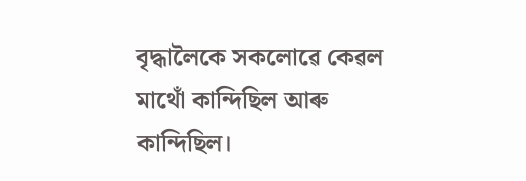বৃদ্ধালৈকে সকলোৱে কেৱল মাথোঁ কান্দিছিল আৰু কান্দিছিল।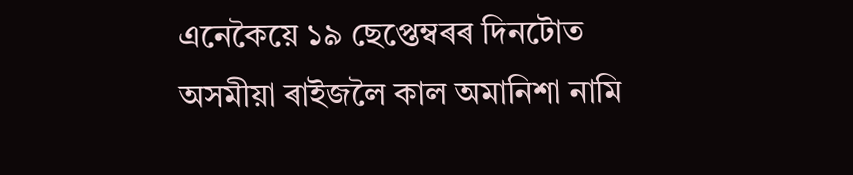এনেকৈয়ে ১৯ ছেপ্তেম্বৰৰ দিনটোত অসমীয়া ৰাইজলৈ কাল অমানিশা নামি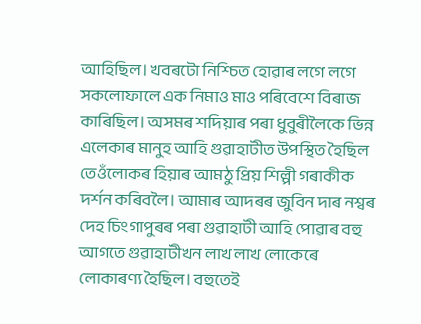আহিছিল। খবৰটো নিশ্চিত হোৱাৰ লগে লগে সকলোফালে এক নিমাও মাও পৰিবেশে বিৰাজ কাৰিছিল। অসমৰ শদিয়াৰ পৰা ধুবুৰীলৈকে ভিন্ন এলেকাৰ মানুহ আহি গুৱাহাটীত উপস্থিত হৈছিল তেওঁলোকৰ হিয়াৰ আমঠু প্রিয় শিল্পী গৰাকীক দর্শন কৰিবলৈ। আমাৰ আদৰৰ জুবিন দাৰ নশ্বৰ দেহ চিংগাপুৰৰ পৰা গুৱাহাটী আহি পোৱাৰ বহু আগতে গুৱাহাটীখন লাখ লাখ লোকেৰে লোকাৰণ্য হৈছিল। বহুতেই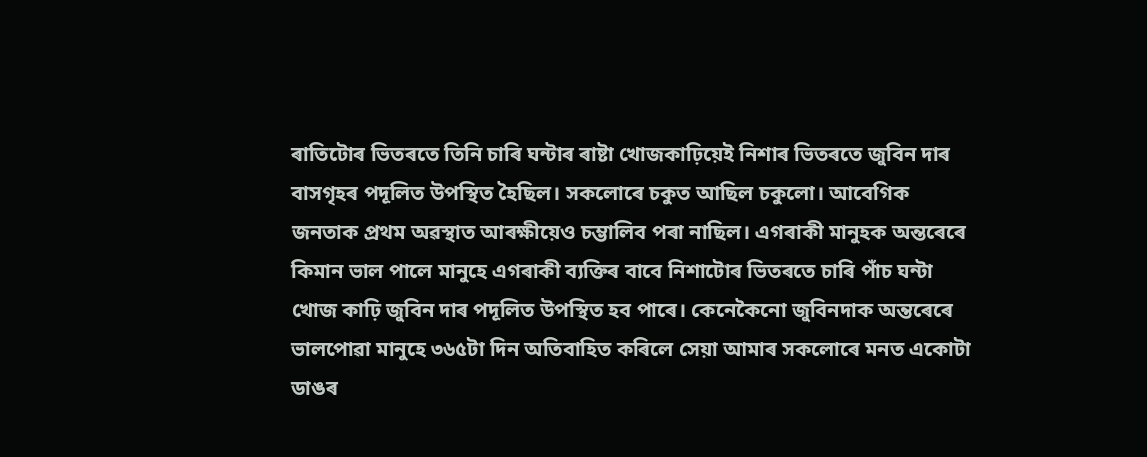ৰাতিটোৰ ভিতৰতে তিনি চাৰি ঘন্টাৰ ৰাষ্টা খোজকাঢ়িয়েই নিশাৰ ভিতৰতে জুবিন দাৰ বাসগৃহৰ পদূলিত উপস্থিত হৈছিল। সকলোৰে চকুত আছিল চকুলো। আবেগিক জনতাক প্রথম অৱস্থাত আৰক্ষীয়েও চম্ভালিব পৰা নাছিল। এগৰাকী মানুহক অন্তৰেৰে কিমান ভাল পালে মানুহে এগৰাকী ব্যক্তিৰ বাবে নিশাটোৰ ভিতৰতে চাৰি পাঁচ ঘন্টা খোজ কাঢ়ি জুবিন দাৰ পদূলিত উপস্থিত হব পাৰে। কেনেকৈনো জুবিনদাক অন্তৰেৰে ভালপোৱা মানুহে ৩৬৫টা দিন অতিবাহিত কৰিলে সেয়া আমাৰ সকলোৰে মনত একোটা ডাঙৰ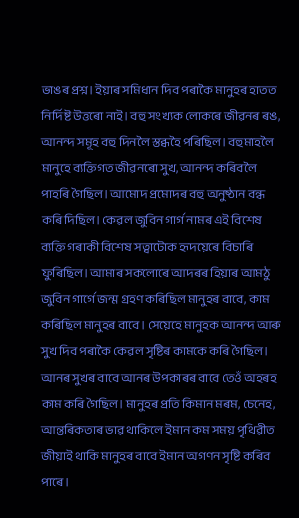ভাঙৰ প্রশ্ন। ইয়াৰ সমিধান দিব পৰাকৈ মানুহৰ হাতত নির্দিষ্ট উত্তৰো নাই। বহু সংখ্যক লোকৰে জীৱনৰ ৰঙ, আনন্দ সমূহ বহু দিনলৈ স্তব্ধহৈ পৰিছিল। বহুমাহলৈ মানুহে ব্যক্তিগত জীৱনৰো সুখ, আনন্দ কৰিবলৈ পাহৰি গৈছিল। আমোদ প্রমোদৰ বহু অনুষ্ঠান বন্ধ কৰি দিছিল। কেৱল জুবিন গাৰ্গ নামৰ এই বিশেষ ব্যক্তি গৰাকী বিশেষ সত্বাটোক হৃদয়েৰে বিচাৰি ফুৰিছিল। আমাৰ সকলোৰে আদৰৰ হিয়াৰ আমঠু জুবিন গার্গে জন্ম গ্রহণ কৰিছিল মানুহৰ বাবে, কাম কৰিছিল মানুহৰ বাবে। সেয়েহে মানুহক আনন্দ আৰু সুখ দিব পৰাকৈ কেৱল সৃষ্টিৰ কামকে কৰি গৈছিল। আনৰ সুখৰ বাবে আনৰ উপকাৰৰ বাবে তেওঁ অহৰহ কাম কৰি গৈছিল। মানুহৰ প্রতি কিমান মৰম, চেনেহ, আন্তৰিকতাৰ ভাৱ থাকিলে ইমান কম সময় পৃথিৱীত জীয়াই থাকি মানুহৰ বাবে ইমান অগণন সৃষ্টি কৰিব পাৰে।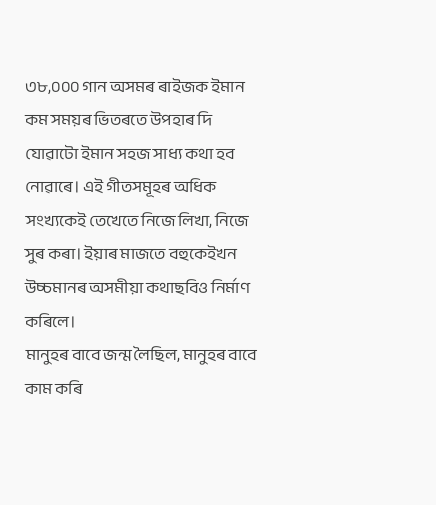৩৮,০০০ গান অসমৰ ৰাইজক ইমান কম সময়ৰ ভিতৰতে উপহাৰ দি যোৱাটো ইমান সহজ সাধ্য কথা হব নোৱাৰে। এই গীতসমূহৰ অধিক সংখ্যকেই তেখেতে নিজে লিখা, নিজে সুৰ কৰা। ইয়াৰ মাজতে বহুকেইখন উচ্চমানৰ অসমীয়া কথাছবিও নির্মাণ কৰিলে।
মানুহৰ বাবে জন্ম লৈছিল, মানুহৰ বাবে কাম কৰি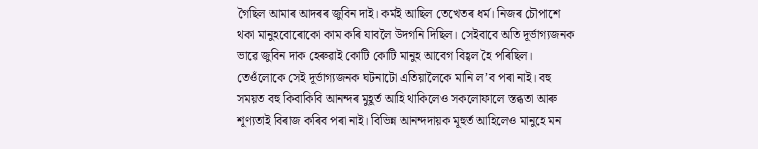গৈছিল আমাৰ আদৰৰ জুবিন দাই। কর্মই আছিল তেখেতৰ ধর্ম। নিজৰ চৌপাশে থকা মানুহবোৰোকো কাম কৰি যাবলৈ উদগনি দিছিল। সেইবাবে অতি দূর্ভাগ্যজনক ভাৱে জুবিন দাক হেৰুৱাই কোটি কোটি মানুহ আবেগ বিহ্বল হৈ পৰিছিল। তেওঁলোকে সেই দূর্ভাগ্যজনক ঘটনাটো এতিয়ালৈকে মানি ল’ব পৰা নাই। বহু সময়ত বহু কিবাকিবি আনন্দৰ মুহূর্ত আহি থাকিলেও সকলোফালে স্তব্ধতা আৰু শূণ্যতাই বিৰাজ কৰিব পৰা নাই। বিভিন্ন আনন্দদায়ক মূহুর্ত আহিলেও মানুহে মন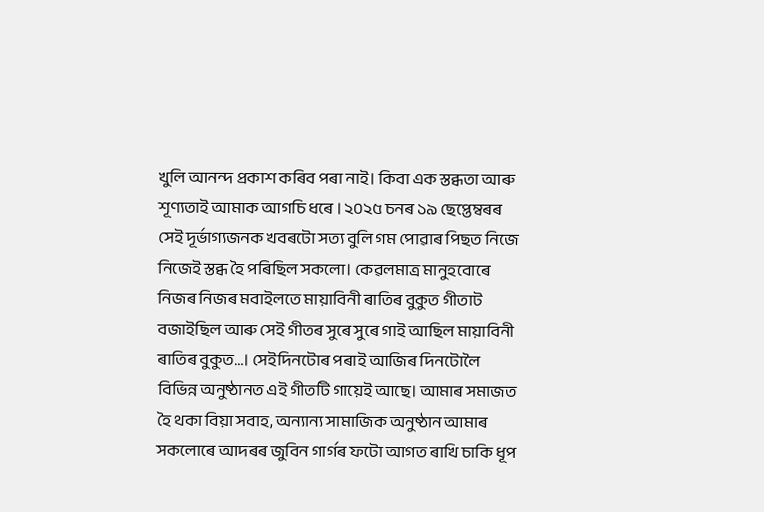খুলি আনন্দ প্রকাশ কৰিব পৰা নাই। কিবা এক স্তব্ধতা আৰু শূণ্যতাই আমাক আগচি ধৰে । ২০২৫ চনৰ ১৯ ছেপ্তেম্বৰৰ সেই দূর্ভাগ্যজনক খবৰটো সত্য বুলি গম পোৱাৰ পিছত নিজে নিজেই স্তব্ধ হৈ পৰিছিল সকলো। কেৱলমাত্র মানুহবোৰে নিজৰ নিজৰ মবাইলতে মায়াবিনী ৰাতিৰ বুকুত গীতাট বজাইছিল আৰু সেই গীতৰ সুৰে সুৰে গাই আছিল মায়াবিনী ৰাতিৰ বুকুত…। সেইদিনটোৰ পৰাই আজিৰ দিনটোলৈ বিভিন্ন অনুষ্ঠানত এই গীতটি গায়েই আছে। আমাৰ সমাজত হৈ থকা বিয়া সবাহ, অন্যান্য সামাজিক অনুষ্ঠান আমাৰ সকলোৰে আদৰৰ জুবিন গাৰ্গৰ ফটো আগত ৰাখি চাকি ধূপ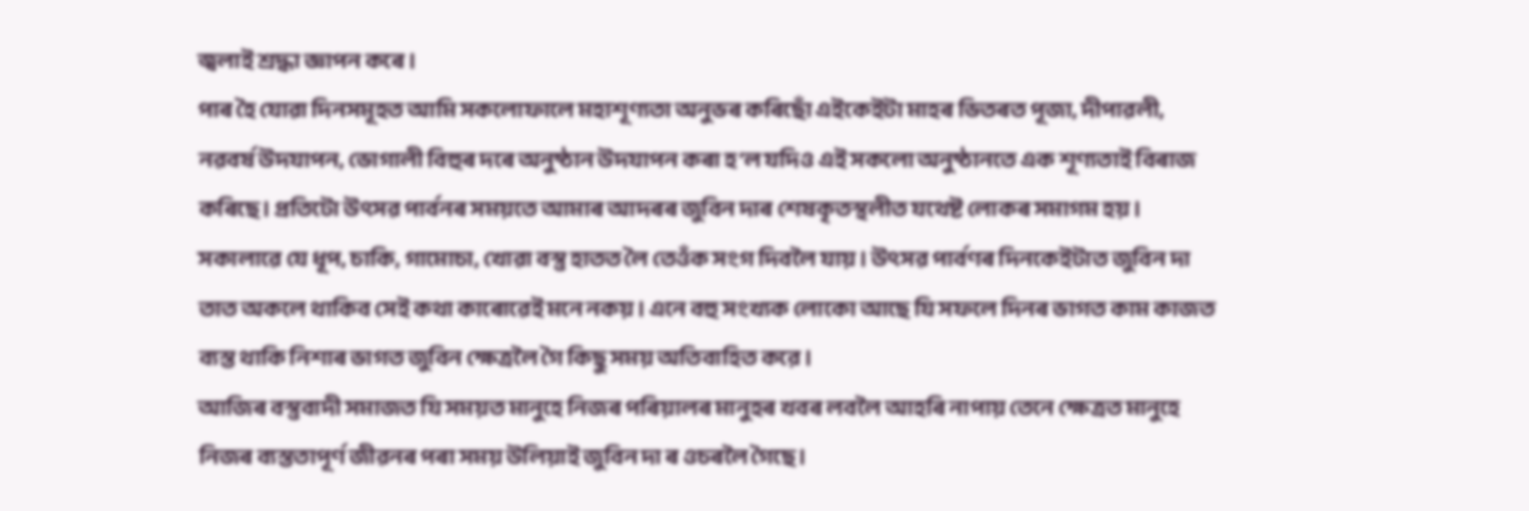জ্বলাই শ্রদ্ধা জ্ঞাপন কৰে।
পাৰ হৈ যোৱা দিনসমূহত আমি সকলোফালে মহাশূণ্যতা অনুভৰ কৰিছোঁ এইকেইটা মাহৰ ভিতৰত পূজা, দীপাৱলী, নৱবর্ষ উদযাপন, ভোগালী বিহুৰ দৰে অনুষ্ঠান উদযাপন কৰা হ’ল যদিও এই সকলো অনুষ্ঠানতে এক শূণ্যতাই বিৰাজ কৰিছে। প্রতিটো উৎসৱ পার্বনৰ সময়তে আমাৰ আদৰৰ জুবিন দাৰ শেষকৃতস্থলীত যথেষ্ট লোকৰ সমাগম হয়। সকালাৱে যে ধূপ, চাকি, গামোচা, খোৱা বস্তু হাতত লৈ তেওঁক সংগ দিবলৈ যায়। উৎসৱ পার্বণৰ দিনকেইটাত জুবিন দা তাত অকলে থাকিব সেই কথা কাৰোৱেই মনে নকয়। এনে বহু সংখ্যক লোকো আছে যি সফলে দিনৰ ভাগত কাম কাজত ব্যস্ত থাকি নিশাৰ ভাগত জুবিন ক্ষেত্রলৈ গৈ কিছু সময় অতিবাহিত করে।
আজিৰ বস্তুবাদী সমাজত যি সময়ত মানুহে নিজৰ পৰিয়ালৰ মানুহৰ খবৰ লবলৈ আহৰি নাপায় তেনে ক্ষেত্ৰত মানুহে নিজৰ ব্যস্ততাপূর্ণ জীৱনৰ পৰা সময় উলিয়াই জুবিন দা ৰ ওচৰলৈ গৈছে।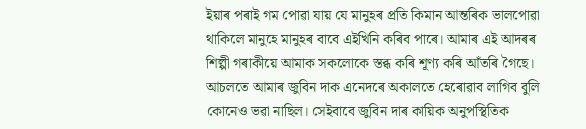ইয়াৰ পৰাই গম পোৱা যায় যে মানুহৰ প্রতি কিমান আন্তৰিক ভালপোৱা থাকিলে মানুহে মানুহৰ বাবে এইখিনি কৰিব পাৰে। আমাৰ এই আদৰৰ শিল্পী গৰাকীয়ে আমাক সকলোকে স্তব্ধ কৰি শূণ্য কৰি আঁতৰি গৈছে। আচলতে আমাৰ জুবিন দাক এনেদৰে অকালতে হেৰোৱাব লাগিব বুলি কোনেও ভৱা নাছিল। সেইবাবে জুবিন দাৰ কায়িক অনুপস্থিতিক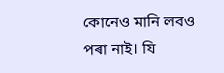কোনেও মানি লবও পৰা নাই। যি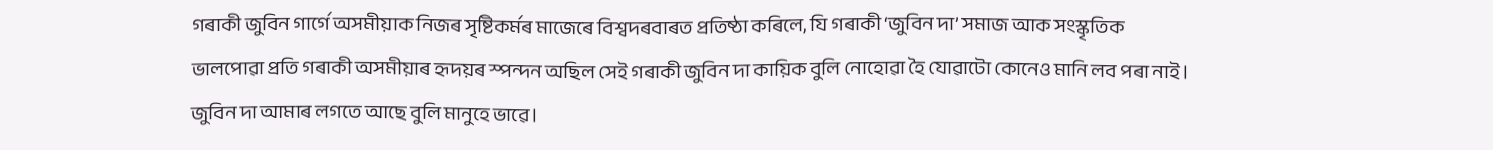গৰাকী জুবিন গার্গে অসমীয়াক নিজৰ সৃষ্টিকর্মৰ মাজেৰে বিশ্বদৰবাৰত প্রতিষ্ঠা কৰিলে, যি গৰাকী ‘জুবিন দা’ সমাজ আক সংস্কৃতিক ভালপোৱা প্রতি গৰাকী অসমীয়াৰ হৃদয়ৰ স্পন্দন অছিল সেই গৰাকী জুবিন দা কায়িক বুলি নোহোৱা হৈ যোৱাটো কোনেও মানি লব পৰা নাই। জুবিন দা আমাৰ লগতে আছে বুলি মানুহে ভাৱে।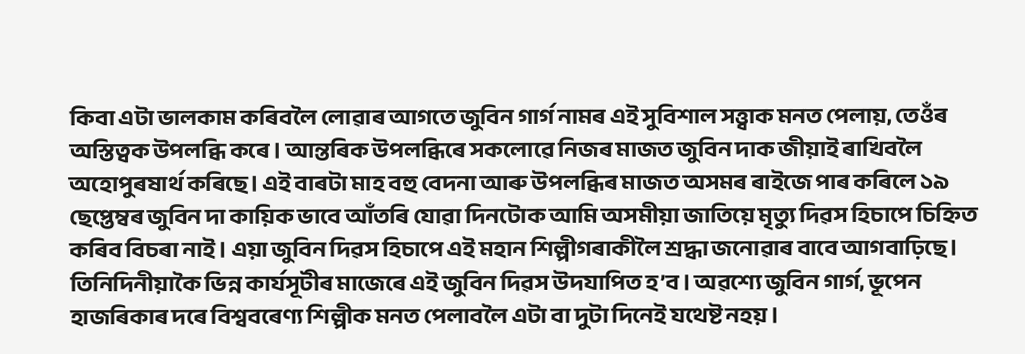কিবা এটা ভালকাম কৰিবলৈ লোৱাৰ আগতে জুবিন গাৰ্গ নামৰ এই সুবিশাল সত্ত্বাক মনত পেলায়, তেওঁৰ অস্তিত্বক উপলব্ধি কৰে। আন্তৰিক উপলব্ধিৰে সকলোৱে নিজৰ মাজত জুবিন দাক জীয়াই ৰাখিবলৈ অহোপুৰষার্থ কৰিছে। এই বাৰটা মাহ বহু বেদনা আৰু উপলব্ধিৰ মাজত অসমৰ ৰাইজে পাৰ কৰিলে ১৯ ছেপ্তেম্বৰ জুবিন দা কায়িক ভাবে আঁতৰি যোৱা দিনটোক আমি অসমীয়া জাতিয়ে মৃত্যু দিৱস হিচাপে চিহ্নিত কৰিব বিচৰা নাই। এয়া জুবিন দিৱস হিচাপে এই মহান শিল্পীগৰাকীলৈ শ্রদ্ধা জনোৱাৰ বাবে আগবাঢ়িছে। তিনিদিনীয়াকৈ ভিন্ন কাৰ্যসূটীৰ মাজেৰে এই জুবিন দিৱস উদযাপিত হ’ব। অৱশ্যে জুবিন গাৰ্গ, ভূপেন হাজৰিকাৰ দৰে বিশ্ববৰেণ্য শিল্পীক মনত পেলাবলৈ এটা বা দুটা দিনেই যথেষ্ট নহয়।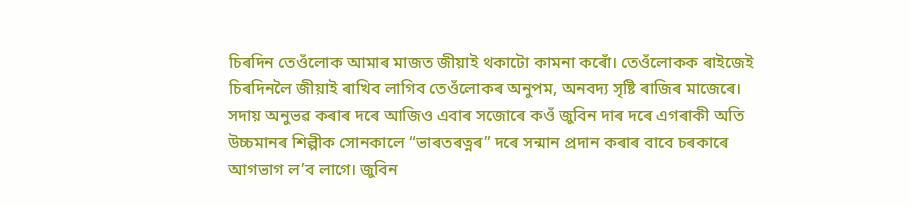চিৰদিন তেওঁলোক আমাৰ মাজত জীয়াই থকাটো কামনা কৰোঁ। তেওঁলোকক ৰাইজেই চিৰদিনলৈ জীয়াই ৰাখিব লাগিব তেওঁলোকৰ অনুপম, অনবদ্য সৃষ্টি ৰাজিৰ মাজেৰে। সদায় অনুভৱ কৰাৰ দৰে আজিও এবাৰ সজোৰে কওঁ জুবিন দাৰ দৰে এগৰাকী অতি উচ্চমানৰ শিল্পীক সোনকালে “ভাৰতৰত্নৰ” দৰে সন্মান প্রদান কৰাৰ বাবে চৰকাৰে আগভাগ ল’ব লাগে। জুবিন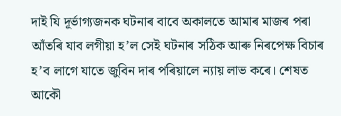দাই যি দূর্ভাগ্যজনক ঘটনাৰ বাবে অকালতে আমাৰ মাজৰ পৰা আঁতৰি যাব লগীয়া হ’ল সেই ঘটনাৰ সঠিক আৰু নিৰপেক্ষ বিচাৰ হ’ব লাগে যাতে জুবিন দাৰ পৰিয়ালে ন্যায় লাভ কৰে। শেষত আকৌ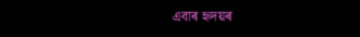এবাৰ হৃদয়ৰ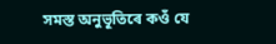সমস্ত অনুভূতিৰে কওঁ যে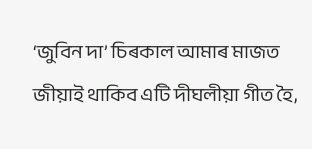‘জুবিন দা’ চিৰকাল আমাৰ মাজত জীয়াই থাকিব এটি দীঘলীয়া গীত হৈ,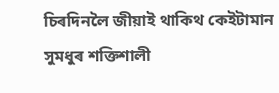চিৰদিনলৈ জীয়াই থাকিথ কেইটামান সুমধুৰ শক্তিশালী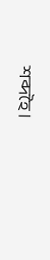শব্দহৈ।